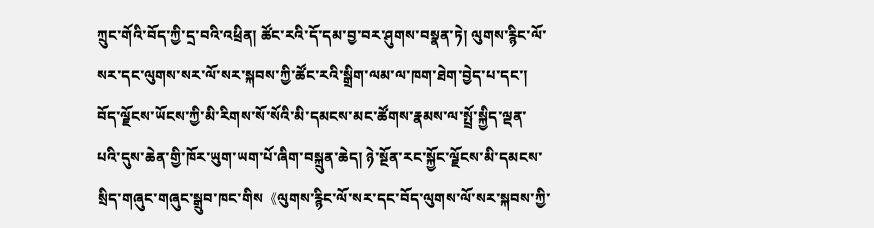ཀྲུང་གོའི་བོད་ཀྱི་དྲ་བའི་འཕྲིན། ཚོང་རའི་དོ་དམ་བྱ་བར་ཤུགས་བསྣན་ཏེ། ལུགས་རྙིང་ལོ་སར་དང་ལུགས་སར་ལོ་སར་སྐབས་ཀྱི་ཚོང་རའི་སྒྲིག་ལམ་ལ་ཁག་ཐེག་བྱེད་པ་དང་། བོད་ལྗོངས་ཡོངས་ཀྱི་མི་རིགས་སོ་སོའི་མི་དམངས་མང་ཚོགས་རྣམས་ལ་སྤྲོ་སྐྱིད་ལྡན་པའི་དུས་ཆེན་གྱི་ཁོར་ཡུག་ཡག་པོ་ཞིག་བསྐྲུན་ཆེད། ཉེ་སྔོན་རང་སྐྱོང་ལྗོངས་མི་དམངས་སྲིད་གཞུང་གཞུང་སྒྲུབ་ཁང་གིས《ལུགས་རྙིང་ལོ་སར་དང་བོད་ལུགས་ལོ་སར་སྐབས་ཀྱི་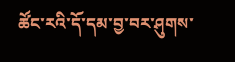ཚོང་རའི་དོ་དམ་བྱ་བར་ཤུགས་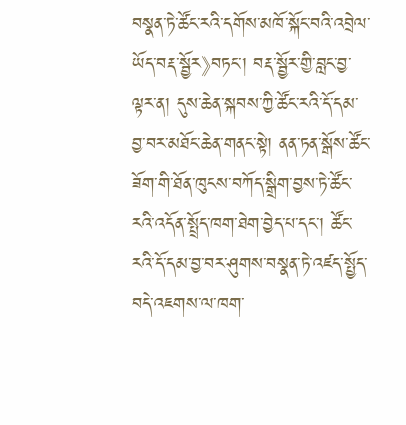བསྣན་ཏེ་ཚོང་རའི་དགོས་མཁོ་སྐོང་བའི་འབྲེལ་ཡོད་བརྡ་སྦྱོར》བཏང་། བརྡ་སྦྱོར་གྱི་བླང་བྱ་ལྟར་ན། དུས་ཆེན་སྐབས་ཀྱི་ཚོང་རའི་དོ་དམ་བྱ་བར་མཐོང་ཆེན་གནང་སྟེ། ནན་ཏན་སྒོས་ཚོང་ཟོག་གི་ཐོན་ཁུངས་བཀོད་སྒྲིག་བྱས་ཏེ་ཚོང་རའི་འདོན་སྤྲོད་ཁག་ཐེག་བྱེད་པ་དང་། ཚོང་རའི་དོ་དམ་བྱ་བར་ཤུགས་བསྣན་ཏེ་འཛད་སྤྱོད་བདེ་འཇགས་ལ་ཁག་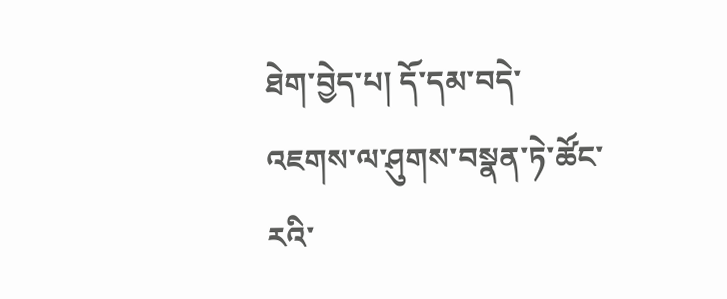ཐེག་བྱེད་པ། དོ་དམ་བདེ་འཇགས་ལ་ཤུགས་བསྣན་ཏེ་ཚོང་རའི་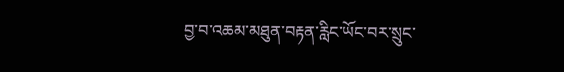བྱ་བ་འཆམ་མཐུན་བརྟན་རླིང་ཡོང་བར་སྲུང་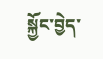སྐྱོང་བྱེད་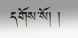དགོས་སོ། །